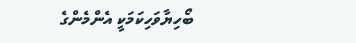ބޯހިޔާވަހިކަމަކީ އެންމެންގެ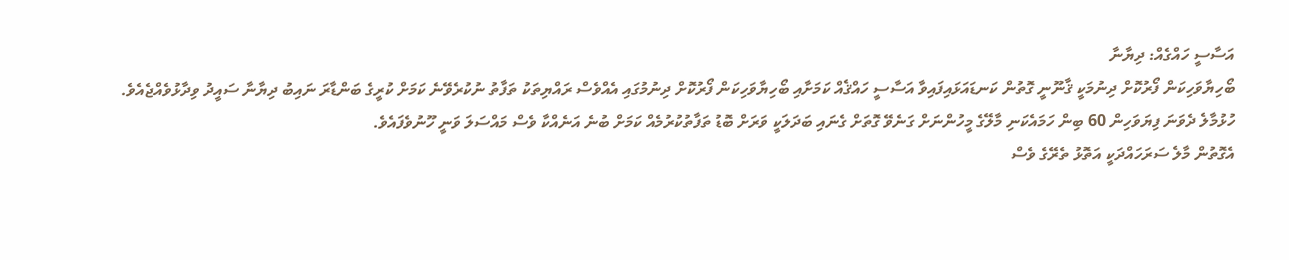އަސާސީ ހައްގެއް: ދިޔާނާ
ބޯހިޔާވަހިކަން ފޯރުކޮށް ދިނުމަކީ ޤާނޫނީ ގޮތުން ކަނޑައަޅައިފައިވާ އަސާސީ ހައްޤެއް ކަމަށާއި ބޯހިޔާވަހިކަން ފޯރުކޮށް ދިނުމުގައި އެއްވެސް ރައްޔިތަކު ތަފާތު ނުކުރެވޭނެ ކަމަށް ކުރީގެ ބަންޑާރަ ނައިބު ދިޔާނާ ސައީދު ވިދާޅުވެއްޖެއެވެ.
ހުޅުމާލެ ދެވަނަ ފިޔަވަހިން 60 ބިން ހަމައެކަނި މާލޭގެ މީހުންނަށް ގަނެވޭ ގޮތަށް ގެނައި ބަދަލަކީ ވަރަށް ބޮޑު ތަފާތުކުރުމެއް ކަމަށް ބުނެ އަނެއްކާ ވެސް މައްސަލަ ވަނީ ހޫނުވެފައެވެ.
އެގޮތުން މާލެ ސަރަހައްދަކީ އަތޮޅު ތެރޭގެ ވެސް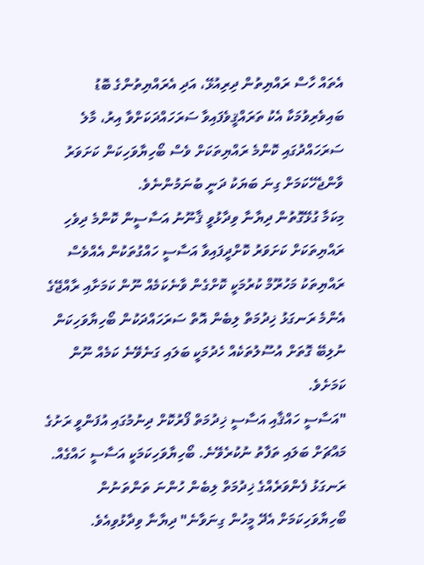އެތައް ހާސް ރައްޔިތުން ދިރިއުޅޭ، އަދި އެރައްޔިތުންގެ ބޮޑު ބައިވެރިވުމަކާ އެކު ތަރައްޤީވެފައިވާ ސަރަހައްދަކަށްވާ އިރު، މާލެ ސަރަހައްދުގައި ކޮންމެ ރައްޔިތަކަށް ވެސް ބޯހިޔާވަހިކަން ކަށަވަރު ވާންޖެހޭކަމަށް ގިނަ ބަޔަކު ދަނީ ބުނަމުންނެވެ.
މިކަމާ ގުޅޭގޮތުން ދިޔާނާ ވިދާޅުވީ ޤާނޫނު އަސާސީން ކޮންމެ ދިވެހި ރައްޔިތަކަށް ކަށަވަރު ކޮށްދީފައިވާ އަސާސީ ހައްގުތަކުން އެއްވެސް ރައްޔިތަކު މަހުރޫމް ކުރުމަކީ ކޮށްގެން ވާނެކަމެއް ނޫން ކަމަށާއި ރާއްޖޭގެ އެންމެ ރަނގަޅު ޚިދުމަތް ލިބެން އޮތް ސަރަހައްދަކުން ބޯހިޔާވަހިކަން ނުލިބޭ ގޮތަށް އުސޫލުތަކެއް ހެދުމަކީ ބަލައި ގަނެވޭނެ ކަމެއް ނޫން ކަމަށެވެ.
"އަސާސީ ހައްޤާއި އަސާސީ ޚިދުމަތް ފޯރުކޮށް ދިނުމުގައި އުފަންވީ ރަށުގެ މައްޗަށް ބަލައި ތަފާތު ނުކުރެވޭނެ. ބޯހިޔާވަހިކަމަކީ އަސާސީ ހައްގެއް. ރަނގަޅު ފެންވަރެއްގެ ޚިދުމަތް ލިބެން ހުންނަ ތަންތަނުން ބޯހިޔާވަހިކަމަށް އެދޭ މީހުން ގިނަވާނެ" ދިޔާނާ ވިދާޅުވިއެވެ.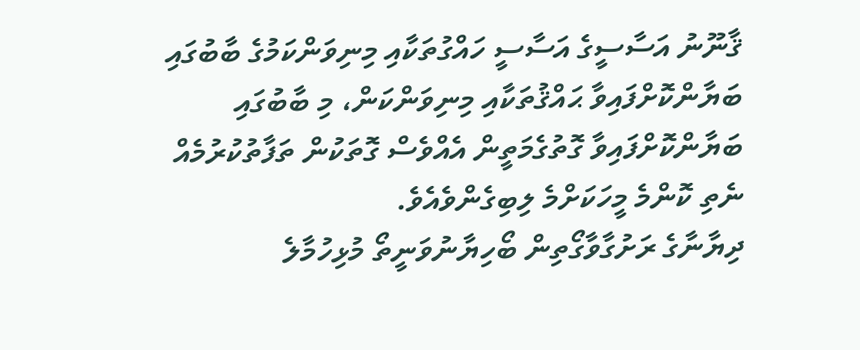ޤާނޫނު އަސާސީގެ އަސާސީ ހައްގުތަކާއި މިނިވަންކަމުގެ ބާބުގައި ބަޔާންކޮށްފައިވާ ޙައްޤުތަކާއި މިނިވަންކަން، މި ބާބުގައި ބަޔާންކޮށްފައިވާ ގޮތުގެމަތީން އެއްވެސް ގޮތަކުން ތަފާތުކުރުމެއް ނެތި ކޮންމެ މީހަކަށްމެ ލިބިގެންވެއެވެ.
ދިޔާނާގެ ރަށުގާވާގޯތިން ބޯހިޔާނުވަނީތޯ މުޅިހުމާލެ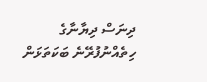ދިނަސް ދިޔާނާގެ ހިތެއްނުފުރޭނެ ބަކަތަޅަން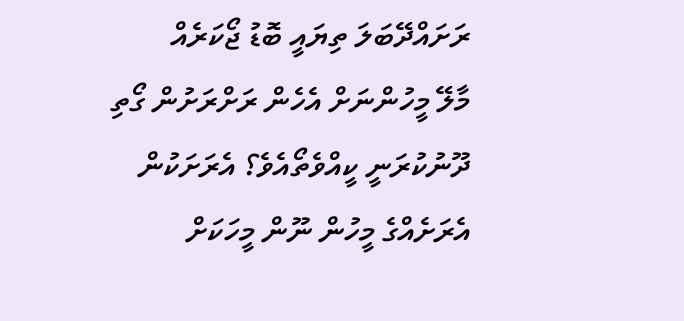ރަށައްދޭބަލަ ތިޔައީ ބޮޑު ޖޯކަރެއް
މާލޭ މީހުންނަށް އެހެން ރަށްރަށުން ގޯތި ދޫނުކުރަނީ ކީއްވެތޯއެވެ؟ އެރަށަކުން އެރަށެއްގެ މީހުން ނޫން މީހަކަށް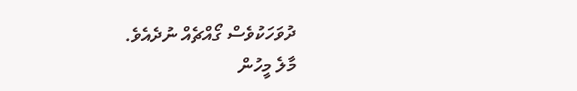ދުވަހަކުވެސް ގޯއްޗެއް ނުދެއެވެ.
މާލެ މީހުން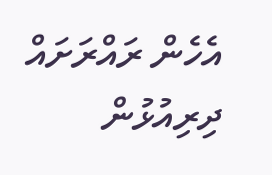އެހެން ރައްރަށައް ދިރިއުޅުން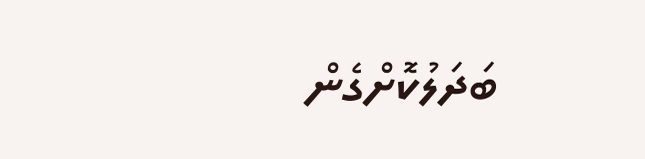ބަދަލުކޮށްގެން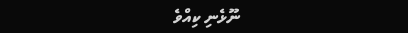ނޫޅެނި ކިއްވެ